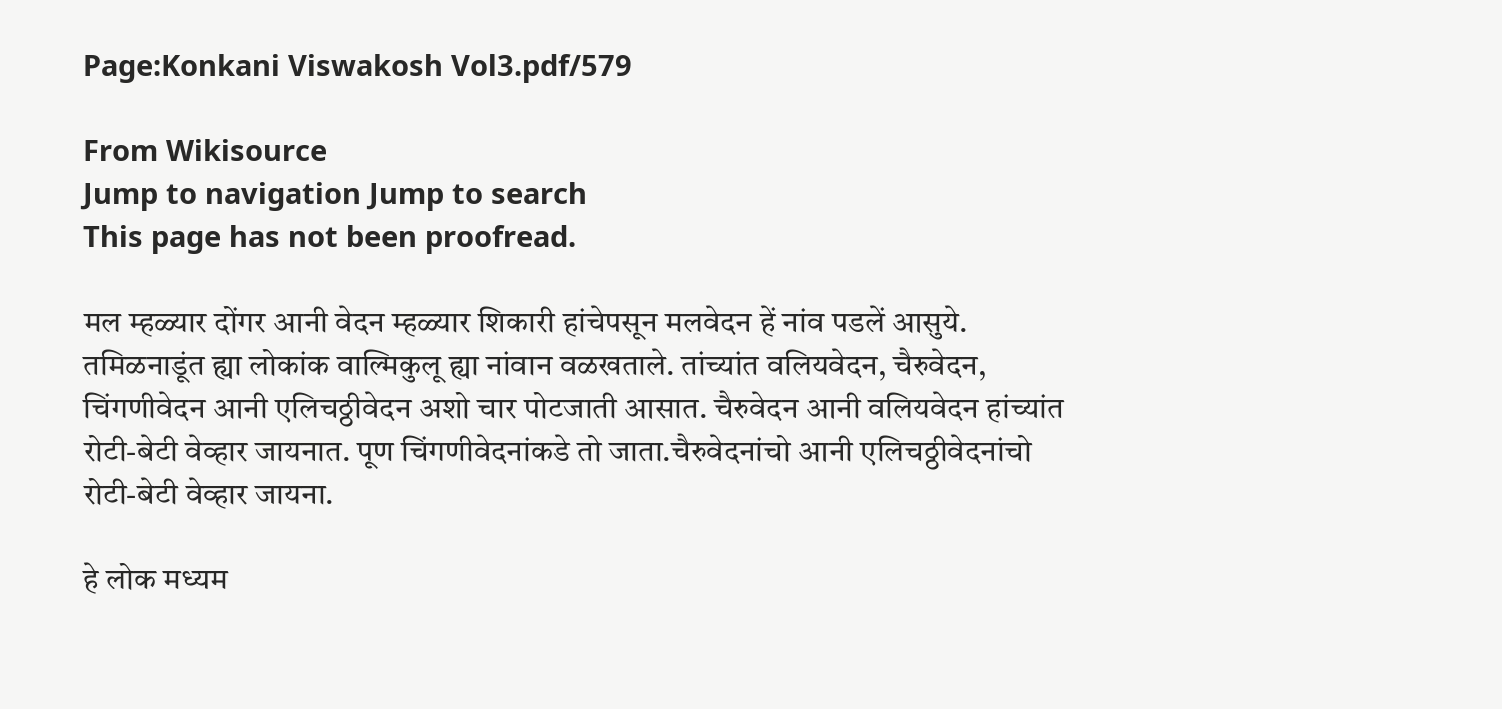Page:Konkani Viswakosh Vol3.pdf/579

From Wikisource
Jump to navigation Jump to search
This page has not been proofread.

मल म्हळ्यार दोंगर आनी वेदन म्हळ्यार शिकारी हांचेपसून मलवेदन हें नांव पडलें आसुये. तमिळनाडूंत ह्या लोकांक वाल्मिकुलू ह्या नांवान वळखताले. तांच्यांत वलियवेदन, चैरुवेदन, चिंगणीवेदन आनी एलिचठ्ठीवेदन अशो चार पोटजाती आसात. चैरुवेदन आनी वलियवेदन हांच्यांत रोटी-बेटी वेव्हार जायनात. पूण चिंगणीवेदनांकडे तो जाता.चैरुवेदनांचो आनी एलिचठ्ठीवेदनांचो रोटी-बेटी वेव्हार जायना.

हे लोक मध्यम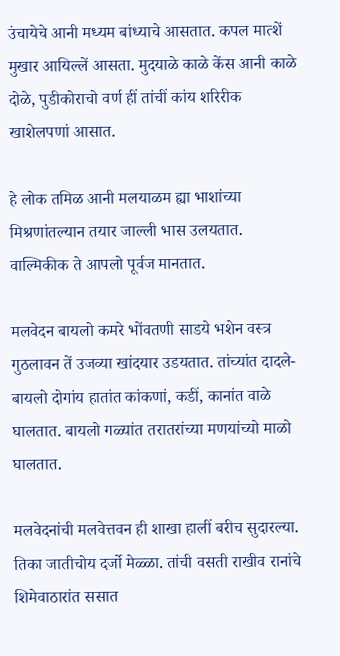उंचायेचे आनी मध्यम बांध्याचे आसतात. कपल मात्शें मुखार आयिल्लें आसता. मुदयाळे काळे केंस आनी काळे दोळे, पुडीकोराचो वर्ण हीं तांचीं कांय शरिरीक खाशेलपणां आसात.

हे लोक तमिळ आनी मलयाळम ह्या भाशांच्या मिश्रणांतल्यान तयार जाल्ली भास उलयतात. वाल्मिकीक ते आपलो पूर्वज मानतात.

मलवेदन बायलो कमरे भोंवतणी साडये भशेन वस्त्र गुठलावन तें उजव्या खांदयार उडयतात. तांच्यांत दादले-बायलो दोगांय हातांत कांकणां, कडीं, कानांत वाळे घालतात. बायलो गळ्यांत तरातरांच्या मणयांच्यो माळो घालतात.

मलवेदनांची मलवेत्तवन ही शाखा हालीं बरीच सुदारल्या. तिका जातीचोय दर्जो मेळ्ळा. तांची वसती राखीव रानांचे शिमेवाठारांत ससात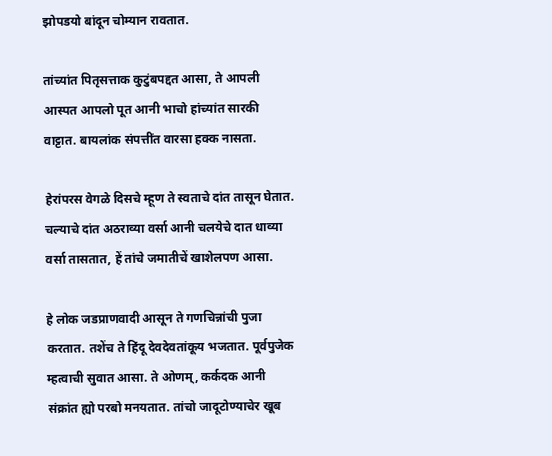झोपडयो बांदून चोम्यान रावतात.

तांच्यांत पितृसत्ताक कुटुंबपद्दत आसा, ते आपली आस्पत आपलो पूत आनी भाचो हांच्यांत सारकी वाट्टात. बायलांक संपत्तींत वारसा हक्क नासता.

हेरांपरस वेगळे दिसचे म्हूण ते स्वताचे दांत तासून घेतात. चल्याचे दांत अठराव्या वर्सा आनी चलयेचे दात धाव्या वर्सा तासतात, हें तांचे जमातीचें खाशेलपण आसा.

हे लोक जडप्राणवादी आसून ते गणचिन्नांची पुजा करतात. तशेंच ते हिंदू देवदेवतांकूय भजतात. पूर्वपुजेक म्हत्वाची सुवात आसा. ते ओणम्, कर्कदक आनी संक्रांत ह्यो परबो मनयतात. तांचो जादूटोण्याचेर खूब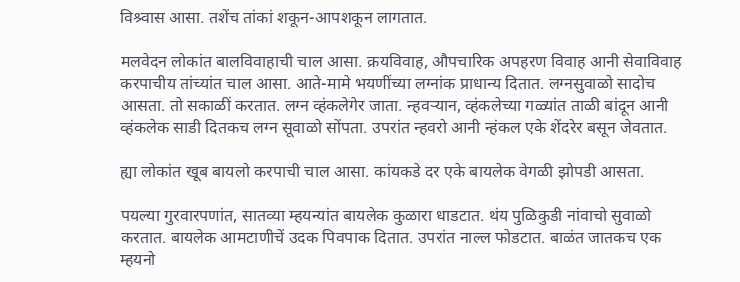विश्र्वास आसा. तशेंच तांकां शकून-आपशकून लागतात.

मलवेदन लोकांत बालविवाहाची चाल आसा. क्रयविवाह, औपचारिक अपहरण विवाह आनी सेवाविवाह करपाचीय तांच्यांत चाल आसा. आते-मामे भयणींच्या लग्नांक प्राधान्य दितात. लग्नसुवाळो सादोच आसता. तो सकाळीं करतात. लग्न व्हंकलेगेर जाता. न्हवऱ्यान, व्हंकलेच्या गळ्यांत ताळी बांदून आनी व्हंकलेक साडी दितकच लग्न सूवाळो सोंपता. उपरांत न्हवरो आनी न्हंकल एके शेंदरेर बसून जेवतात.

ह्या लोकांत खूब बायलो करपाची चाल आसा. कांयकडे दर एके बायलेक वेगळी झोपडी आसता.

पयल्या गुरवारपणांत, सातव्या म्हयन्यांत बायलेक कुळारा धाडटात. थंय पुळिकुडी नांवाचो सुवाळो करतात. बायलेक आमटाणीचें उदक पिवपाक दितात. उपरांत नाल्ल फोडटात. बाळंत जातकच एक म्हयनो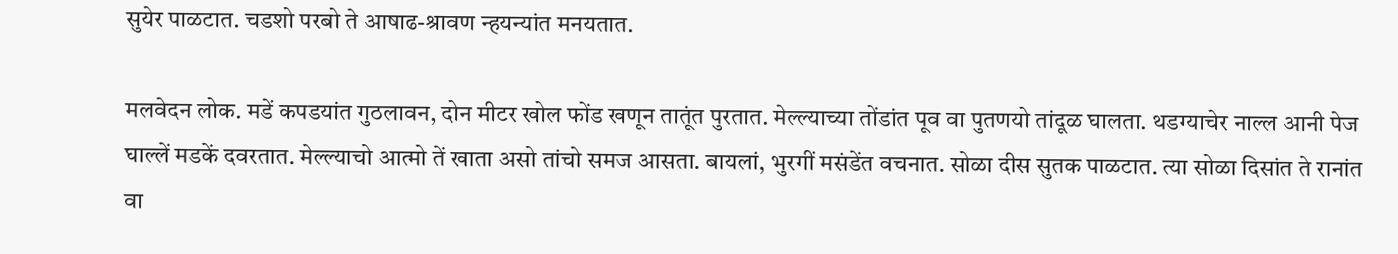सुयेर पाळटात. चडशो परबो ते आषाढ-श्रावण न्हयन्यांत मनयतात.

मलवेदन लोक. मडें कपडयांत गुठलावन, दोन मीटर खोल फोंड खणून तातूंत पुरतात. मेल्ल्याच्या तोंडांत पूव वा पुतणयो तांदूळ घालता. थडग्याचेर नाल्ल आनी पेज घाल्लें मडकें दवरतात. मेल्ल्याचो आत्मो तें खाता असो तांचो समज आसता. बायलां, भुरगीं मसंडेंत वचनात. सोळा दीस सुतक पाळटात. त्या सोळा दिसांत ते रानांत वा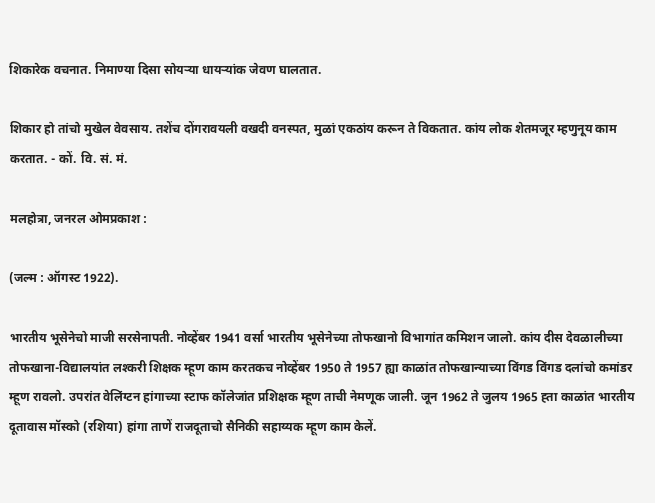शिकारेक वचनात. निमाण्या दिसा सोयऱ्या धायऱ्यांक जेवण घालतात.

शिकार हो तांचो मुखेल वेवसाय. तशेंच दोंगरावयली वखदी वनस्पत, मुळां एकठांय करून ते विकतात. कांय लोक शेतमजूर म्हणुनूय काम करतात. - कों. वि. सं. मं.

मलहोत्रा, जनरल ओमप्रकाश :

(जल्म : ऑगस्ट 1922).

भारतीय भूसेनेचो माजी सरसेनापती. नोव्हेंबर 1941 वर्सा भारतीय भूसेनेच्या तोफखानो विभागांत कमिशन जालो. कांय दीस देवळालीच्या तोफखाना-विद्यालयांत लश्करी शिक्षक म्हूण काम करतकच नोव्हेंबर 1950 ते 1957 ह्या काळांत तोफखान्याच्या विंगड विंगड दलांचो कमांडर म्हूण रावलो. उपरांत वेलिंग्टन हांगाच्या स्टाफ कॉलेजांत प्रशिक्षक म्हूण ताची नेमणूक जाली. जून 1962 ते जुलय 1965 ह्ता काळांत भारतीय दूतावास मॉस्को (रशिया) हांगा ताणें राजदूताचो सैनिकी सहाय्यक म्हूण काम केलें.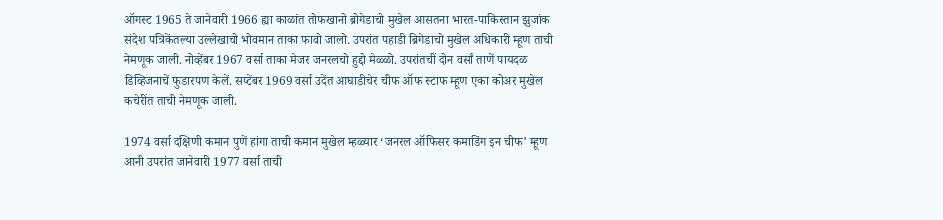ऑगस्ट 1965 ते जानेवारी 1966 ह्या काळांत तोफखानो ब्रोगेडाचो मुखेल आसतना भारत-पाकिस्तान झुजांक संदेश पत्रिकेंतल्या उल्लेखाचो भोवमान ताका फावो जालो. उपरांत पहाडी ब्रिगेडाचो मुखेल अधिकारी म्हूण ताची नेमणूक जाली. नोव्हेंबर 1967 वर्सा ताका मेजर जनरलचो हुद्दो मेळ्ळो. उपरांतचीं दोन वर्सां ताणें पायदळ डिव्हिजनाचें फुडारपण केलें. सप्टेंबर 1969 वर्सा उदेंत आघाडीचेर चीफ ऑफ स्टाफ म्हूण एका कोअर मुखेल कचेरींत ताची नेमणूक जाली.

1974 वर्सा दक्षिणी कमान पुणें हांगा ताची कमान मुखेल म्हळ्यार ‘जनरल ऑफिसर कमाडिंग इन चीफ’ म्हूण आनी उपरांत जानेवारी 1977 वर्सा ताची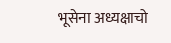भूसेना अध्यक्षाचो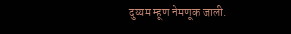दुय्यम म्हूण नेमणूक जाली.